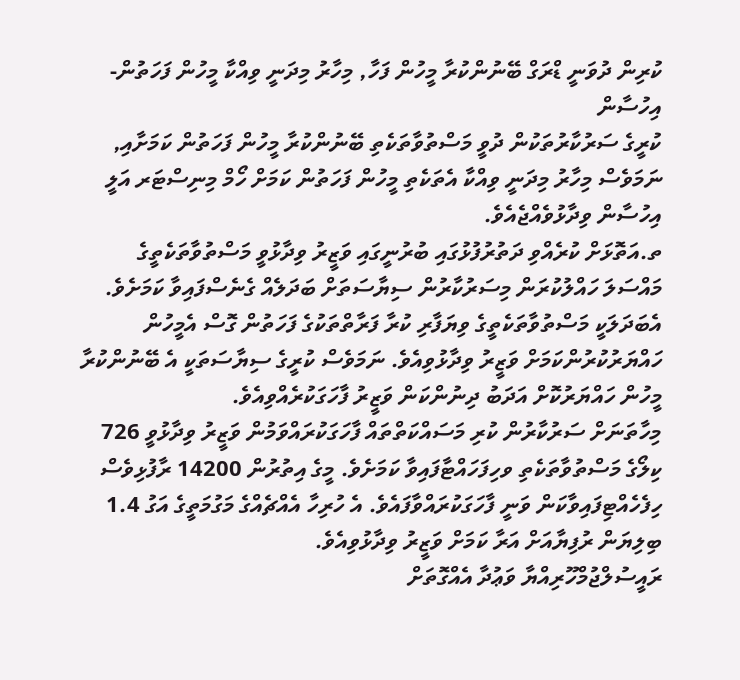ކުރިން ދުވަނީ ޑްރަގް ބޭނުންކުރާ މީހުން ފަހާ, މިހާރު މިދަނީ ވިއްކާ މީހުން ފަހަތުން- އިހުސާން
ކުރީގެ ސަރުކާރުތަކުން ދުވީ މަސްތުވާތަކެތި ބޭނުންކުރާ މީހުން ފަހަތުން ކަމަށާއި, ނަމަވެސް މިހާރު މިދަނީ ވިއްކާ އެތަކެތި މީހުން ފަހަތުން ކަމަށް ހޯމް މިނިސްޓަރ އަލީ އިހުސާން ވިދާޅުވެއްޖެއެވެ.
ތ.އަތޮޅަށް ކުރެއްވި ދަތުރުފުޅުގައި ބުރުނީގައި ވަޒީރު ވިދާޅުވީ މަސްތުވާތަކެތީގެ މައްސަލަ ހައްލުކުރަން މިސަރުކާރުން ސިޔާސަތަށް ބަދަލެއް ގެނެސްފައިވާ ކަމަށެވެ. އެބަދަލަކީ މަސްތުވާތަކެތީގެ ވިޔަފާރި ކުރާ ފަރާތްތަކުގެ ފަހަތުން ގޮސް އެމީހުން ހައްޔަރުކުރުންކަމަށް ވަޒީރު ވިދާޅުވިއެވެ. ނަމަވެސް ކުރީގެ ސިޔާސަތަކީ އެ ބޭނުންކުރާ މީހުން ހައްޔަރުކޮށް އަދަބު ދިނުންކަން ވަޒީރު ފާހަގަކުރެއްވިއެވެ.
މިހާތަނަށް ސަރުކާރުން ކުރި މަސައްކަތްތައް ފާހަގަކުރައްވަމުން ވަޒީރު ވިދާޅުވީ 726 ކިލޯގެ މަސްތުވާތަކެތި ވހިފަހައްޓާފައިވާ ކަމަށެވެ. މީގެ އިތުރުން 14200 ރާފުޅިވެސް ހިފެހެއްޓިފައިވާކަން ވަނީ ފާހަގަކުރައްވާފައެވެ. އެ ހުރިހާ އެއްޗެއްގެ މަގުމަތީގެ އަގު 1.4 ބިލިޔަން ރުފިޔާއަށް އަރާ ކަމަށް ވަޒީރު ވިދާޅުވިއެވެ.
ރައީސުލްޖުމްހޫރިއްޔާ ވަޢުދާ އެއްގޮތަށް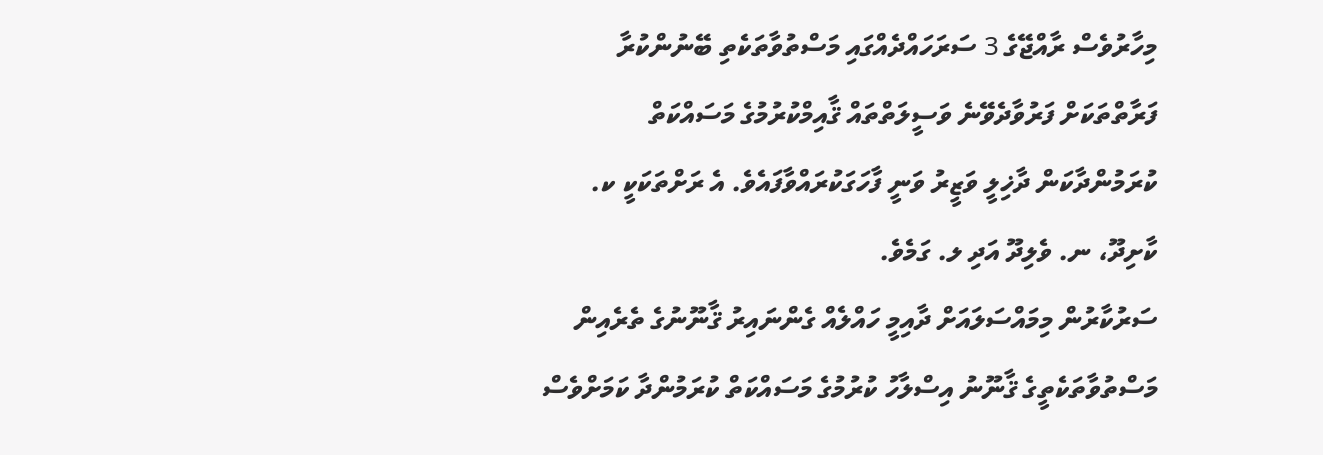މިހާރުވެސް ރާއްޖޭގެ 3 ސަރަހައްދެއްގައި މަސްތުވާތަކެތި ބޭނުންކުރާ ފަރާތްތަކަށް ފަރުވާދެވޭނެ ވަސީލަތްތައް ޤާއިމްކުރުމުގެ މަސައްކަތް ކުރަމުންދާކަން ދާޚިލީ ވަޒީރު ވަނީ ފާހަގަކުރައްވާފައެވެ. އެ ރަށްތަކަކީ ކ. ކާށިދޫ، ނ. ވެލިދޫ އަދި ލ. ގަމެވެ.
ސަރުކާރުން މިމައްސަލައަށް ދާއިމީ ހައްލެއް ގެންނައިރު ޤާނޫނުގެ ތެރެއިން މަސްތުވާތަކެތީގެ ޤާނޫނު އިސްލާހު ކުރުމުގެ މަސައްކަތް ކުރަމުންދާ ކަމަށްވެސް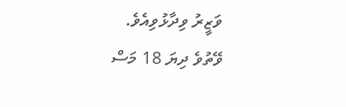ވަޒީރު ވިދާޅުވިއެވެ.
ވޭތުވެ ދިޔަ 18 މަސް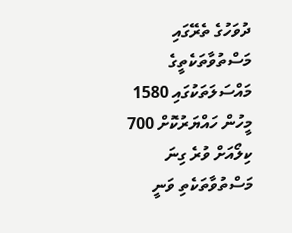ދުވަހުގެ ތެރޭގައި މަސްތުވާތަކެތީގެ މައްސަލަތަކުގައި 1580 މީހުން ހައްޔަރުކޮށް 700 ކިލޯއަށް ވުރެ ގިނަ މަސްތުވާތަކެތި ވަނީ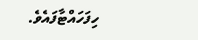ހިފަހައްޓާފައެވެ.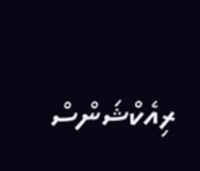ރިއެކްޝަންސް